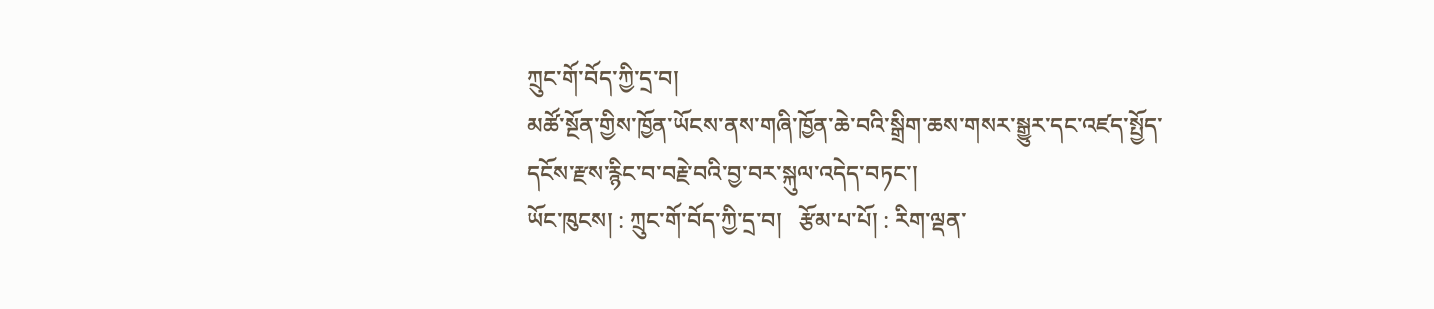ཀྲུང་གོ་བོད་ཀྱི་དྲ་བ།
མཚོ་སྔོན་གྱིས་ཁྱོན་ཡོངས་ནས་གཞི་ཁྱོན་ཆེ་བའི་སྒྲིག་ཆས་གསར་སྒྱུར་དང་འཛད་སྤྱོད་དངོས་རྫས་རྙིང་བ་བརྗེ་བའི་བྱ་བར་སྐུལ་འདེད་བཏང་།
ཡོང་ཁུངས། : ཀྲུང་གོ་བོད་ཀྱི་དྲ་བ།   རྩོམ་པ་པོ། : རིག་ལྡན་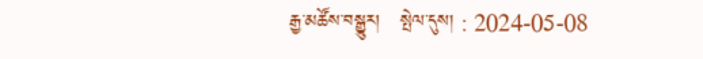རྒྱ་མཚོས་བསྒྱུར།   སྤེལ་དུས། : 2024-05-08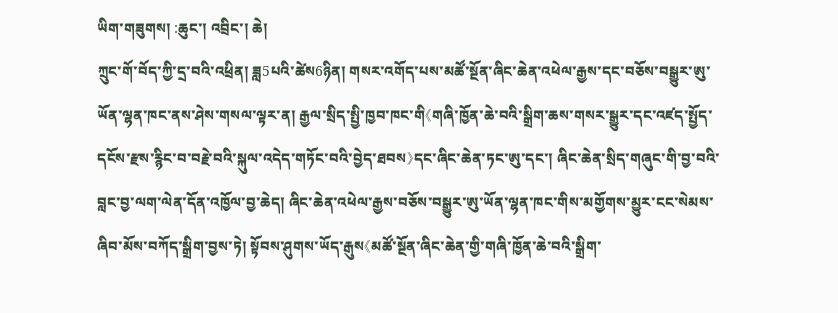ཡིག་གཟུགས། :ཆུང་། འབྲིང་། ཆེ།
ཀྲུང་གོ་བོད་ཀྱི་དྲ་བའི་འཕྲིན། ཟླ5པའི་ཚེས6ཉིན། གསར་འགོད་པས་མཚོ་སྔོན་ཞིང་ཆེན་འཕེལ་རྒྱས་དང་བཅོས་བསྒྱུར་ཨུ་ཡོན་ལྷན་ཁང་ནས་ཤེས་གསལ་ལྟར་ན། རྒྱལ་སྲིད་སྤྱི་ཁྱབ་ཁང་གི《གཞི་ཁྱོན་ཆེ་བའི་སྒྲིག་ཆས་གསར་སྒྱུར་དང་འཛད་སྤྱོད་དངོས་རྫས་རྙིང་བ་བརྗེ་བའི་སྐུལ་འདེད་གཏོང་བའི་བྱེད་ཐབས》དང་ཞིང་ཆེན་ཏང་ཨུ་དང་། ཞིང་ཆེན་སྲིད་གཞུང་གི་བྱ་བའི་བླང་བྱ་ལག་ལེན་དོན་འཁྱོལ་བྱ་ཆེད། ཞིང་ཆེན་འཕེལ་རྒྱས་བཅོས་བསྒྱུར་ཨུ་ཡོན་ལྷན་ཁང་གིས་མགྱོགས་མྱུར་ངང་སེམས་ཞིབ་མོས་བཀོད་སྒྲིག་བྱས་ཏེ། སྟོབས་ཤུགས་ཡོད་རྒུས《མཚོ་སྔོན་ཞིང་ཆེན་གྱི་གཞི་ཁྱོན་ཆེ་བའི་སྒྲིག་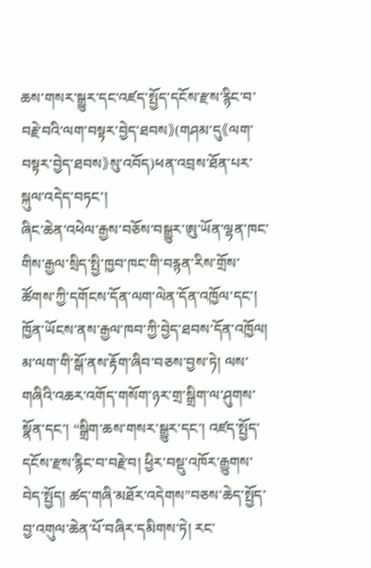ཆས་གསར་སྒྱུར་དང་འཛད་སྤྱོད་དངོས་རྫས་རྙིང་བ་བརྗེ་བའི་ལག་བསྟར་བྱེད་ཐབས》(གཤམ་དུ《ལག་བསྟར་བྱེད་ཐབས》སུ་འབོད)ཕན་འབྲས་ཐོན་པར་སྐུལ་འདེད་བཏང་།
ཞིང་ཆེན་འཕེལ་རྒྱས་བཅོས་བསྒྱུར་ཨུ་ཡོན་ལྷན་ཁང་གིས་རྒྱལ་སྲིད་སྤྱི་ཁྱབ་ཁང་གི་བརྙན་རིས་གྲོས་ཚོགས་ཀྱི་དགོངས་དོན་ལག་ལེན་དོན་འཁྱོལ་དང་། ཁྱོན་ཡོངས་ནས་རྒྱལ་ཁབ་ཀྱི་བྱེད་ཐབས་དོན་འཁྱོལ། མ་ལག་གི་སྒོ་ནས་རྟོག་ཞིབ་བཅས་བྱས་ཏེ། ལས་གཞིའི་འཆར་འགོད་གསོག་ཉར་གྲ་སྒྲིག་ལ་ཤུགས་སྣོན་དང་། “སྒྲིག་ཆས་གསར་སྒྱུར་དང་། འཛད་སྤྱོད་དངོས་རྫས་རྙིང་བ་བརྗེ་བ། ཕྱིར་བསྡུ་འཁོར་རྒྱུགས་བེད་སྤྱོད། ཚད་གཞི་མཐོར་འདེགས”བཅས་ཆེད་སྤྱོད་བྱ་འགུལ་ཆེན་པོ་བཞིར་དམིགས་ཏེ། རང་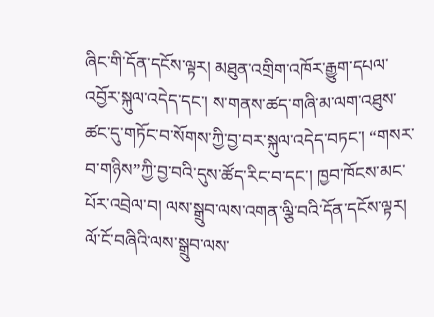ཞིང་གི་དོན་དངོས་ལྟར། མཐུན་འགྲིག་འཁོར་རྒྱུག་དཔལ་འབྱོར་སྐུལ་འདེད་དང་། ས་གནས་ཚད་གཞི་མ་ལག་འཐུས་ཚང་དུ་གཏོང་བ་སོགས་ཀྱི་བྱ་བར་སྐུལ་འདེད་བཏང་། “གསར་བ་གཉིས”ཀྱི་བྱ་བའི་དུས་ཚོད་རིང་བ་དང་། ཁྱབ་ཁོངས་མང་པོར་འབྲེལ་བ། ལས་སྒྲུབ་ལས་འགན་ལྕི་བའི་དོན་དངོས་ལྟར། ལོ་ངོ་བཞིའི་ལས་སྒྲུབ་ལས་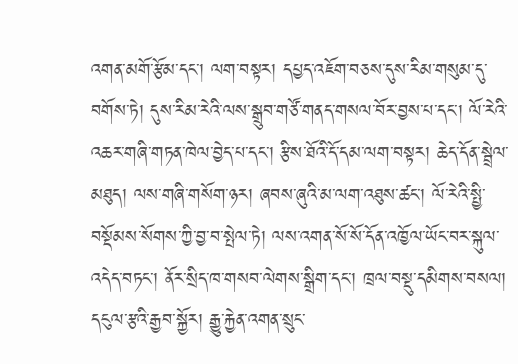འགན་མགོ་རྩོམ་དང་། ལག་བསྟར། དཔྱད་འཇོག་བཅས་དུས་རིམ་གསུམ་དུ་བགོས་ཏེ། དུས་རིམ་རེའི་ལས་སྒྲུབ་གཙོ་གནད་གསལ་བོར་བྱས་པ་དང་། ལོ་རེའི་འཆར་གཞི་གཏན་ཁེལ་བྱེད་པ་དང་། རྩིས་ཐོའི་དོ་དམ་ལག་བསྟར། ཆེད་དོན་སྦྲེལ་མཐུད། ལས་གཞི་གསོག་ཉར། ཞབས་ཞུའི་མ་ལག་འཐུས་ཚང་། ལོ་རེའི་སྤྱི་བསྡོམས་སོགས་ཀྱི་བྱ་བ་སྤེལ་ཏེ། ལས་འགན་སོ་སོ་དོན་འཁྱོལ་ཡོང་བར་སྐུལ་འདེད་བཏང་། ནོར་སྲིད་ཁ་གསབ་ལེགས་སྒྲིག་དང་། ཁྲལ་བསྡུ་དམིགས་བསལ། དངུལ་རྩའི་རྒྱབ་སྐྱོར། རྒྱུ་རྐྱེན་འགན་སྲུང་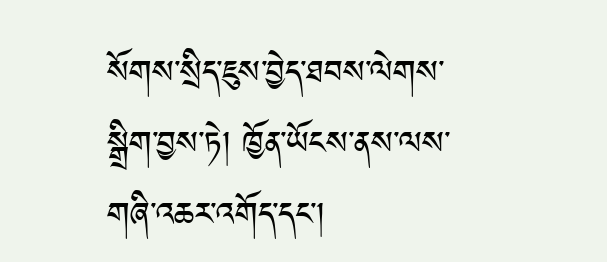སོགས་སྲིད་ཇུས་བྱེད་ཐབས་ལེགས་སྒྲིག་བྱས་ཏེ། ཁྱོན་ཡོངས་ནས་ལས་གཞི་འཆར་འགོད་དང་།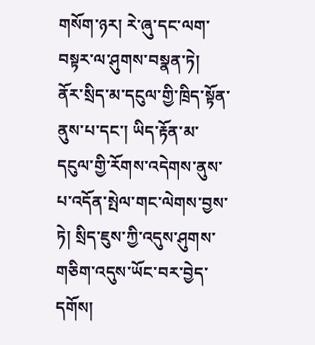གསོག་ཉར། རེ་ཞུ་དང་ལག་བསྟར་ལ་ཤུགས་བསྣན་ཏེ། ནོར་སྲིད་མ་དངུལ་གྱི་ཁྲིད་སྟོན་ནུས་པ་དང་། ཡིད་རྟོན་མ་དངུལ་གྱི་རོགས་འདེགས་ནུས་པ་འདོན་སྤེལ་གང་ལེགས་བྱས་ཏེ། སྲིད་ཇུས་ཀྱི་འདུས་ཤུགས་གཅིག་འདུས་ཡོང་བར་བྱེད་དགོས།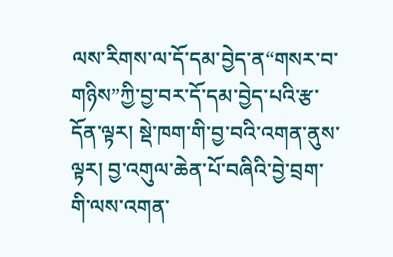ལས་རིགས་ལ་དོ་དམ་བྱེད་ན“གསར་བ་གཉིས”ཀྱི་བྱ་བར་དོ་དམ་བྱེད་པའི་རྩ་དོན་ལྟར། སྡེ་ཁག་གི་བྱ་བའི་འགན་ནུས་ལྟར། བྱ་འགུལ་ཆེན་པོ་བཞིའི་བྱེ་བྲག་གི་ལས་འགན་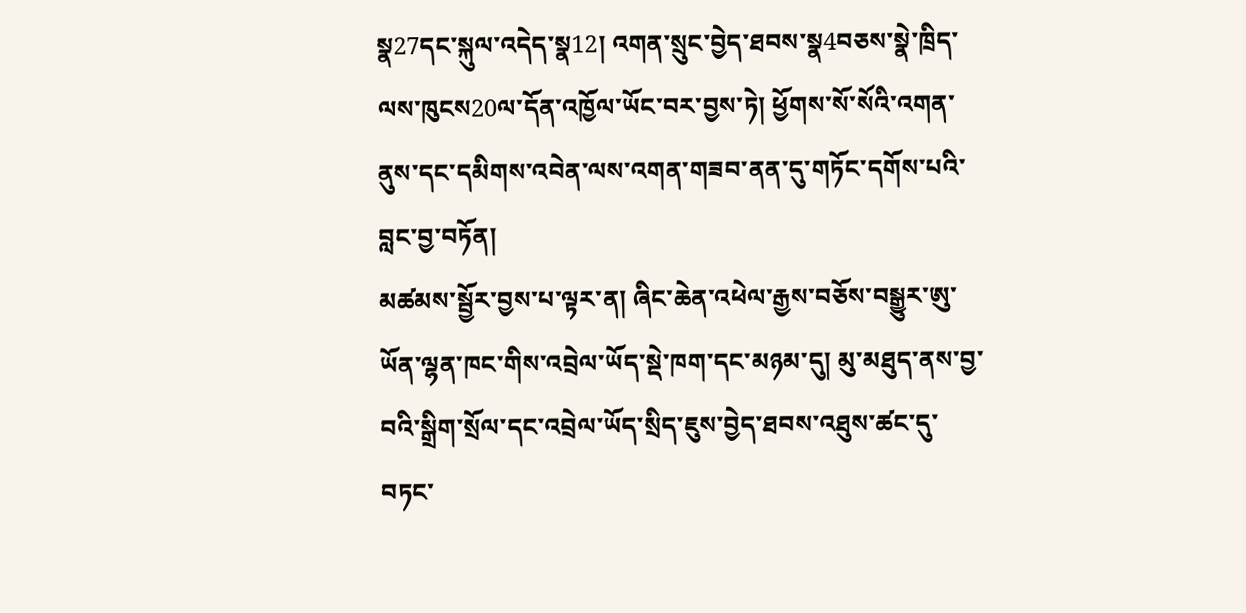སྣ27དང་སྐུལ་འདེད་སྣ12། འགན་སྲུང་བྱེད་ཐབས་སྣ4བཅས་སྣེ་ཁྲིད་ལས་ཁུངས20ལ་དོན་འཁྱོལ་ཡོང་བར་བྱས་ཏེ། ཕྱོགས་སོ་སོའི་འགན་ནུས་དང་དམིགས་འབེན་ལས་འགན་གཟབ་ནན་དུ་གཏོང་དགོས་པའི་བླང་བྱ་བཏོན།
མཚམས་སྦྱོར་བྱས་པ་ལྟར་ན། ཞིང་ཆེན་འཕེལ་རྒྱས་བཅོས་བསྒྱུར་ཨུ་ཡོན་ལྷན་ཁང་གིས་འབྲེལ་ཡོད་སྡེ་ཁག་དང་མཉམ་དུ། མུ་མཐུད་ནས་བྱ་བའི་སྒྲིག་སྲོལ་དང་འབྲེལ་ཡོད་སྲིད་ཇུས་བྱེད་ཐབས་འཐུས་ཚང་དུ་བཏང་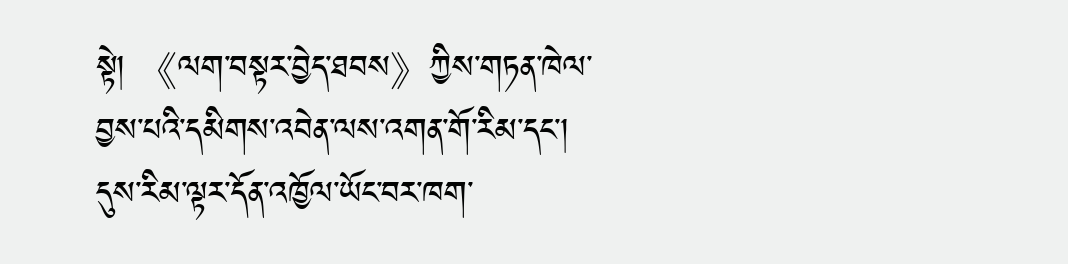སྟེ། 《ལག་བསྟར་བྱེད་ཐབས》ཀྱིས་གཏན་ཁེལ་བྱས་པའི་དམིགས་འབེན་ལས་འགན་གོ་རིམ་དང་། དུས་རིམ་ལྟར་དོན་འཁྱོལ་ཡོང་བར་ཁག་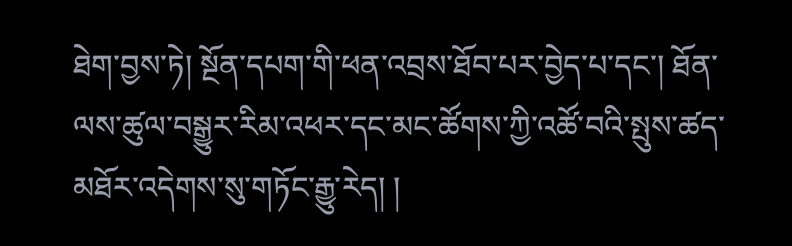ཐེག་བྱས་ཏེ། སྔོན་དཔག་གི་ཕན་འབྲས་ཐོབ་པར་བྱེད་པ་དང་། ཐོན་ལས་ཚུལ་བསྒྱུར་རིམ་འཕར་དང་མང་ཚོགས་ཀྱི་འཚོ་བའི་སྤུས་ཚད་མཐོར་འདེགས་སུ་གཏོང་རྒྱུ་རེད། །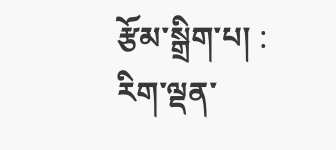རྩོམ་སྒྲིག་པ། : རིག་ལྡན་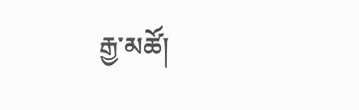རྒྱ་མཚོ།